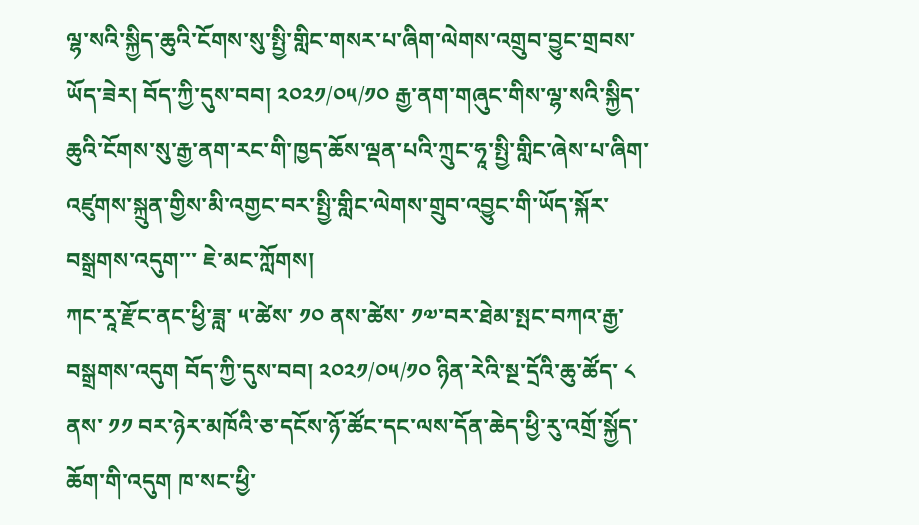ལྷ་སའི་སྐྱིད་ཆུའི་ངོགས་སུ་སྤྱི་གླིང་གསར་པ་ཞིག་ལེགས་འགྲུབ་བྱུང་གྲབས་ཡོད་ཟེར། བོད་ཀྱི་དུས་བབ། ༢༠༢༡/༠༥/༡༠ རྒྱ་ནག་གཞུང་གིས་ལྷ་སའི་སྐྱིད་ཆུའི་ངོགས་སུ་རྒྱ་ནག་རང་གི་ཁྱད་ཆོས་ལྡན་པའི་ཀྲུང་ཧཱ་སྤྱི་གླིང་ཞེས་པ་ཞིག་འཛུགས་སྐྲུན་གྱིས་མི་འགྱང་བར་སྤྱི་གླིང་ལེགས་གྲུབ་འབྱུང་གི་ཡོད་སྐོར་བསྒྲགས་འདུག་་་ ཇེ་མང་ཀློགས།
ཀང་རཱ་རྫོང་ནང་ཕྱི་ཟླ་ ༥་ཚེས་ ༡༠ ནས་ཚེས་ ༡༧་བར་ཐེམ་སྤང་བཀའ་རྒྱ་བསྒྲགས་འདུག བོད་ཀྱི་དུས་བབ། ༢༠༢༡/༠༥/༡༠ ཉིན་རེའི་སྔ་དྲོའི་ཆུ་ཚོད་ ༨ ནས་ ༡༡ བར་ཉེར་མཁོའི་ཅ་དངོས་ཉོ་ཚོང་དང་ལས་དོན་ཆེད་ཕྱི་རུ་འགྲོ་སྐྱོད་ཆོག་གི་འདུག ཁ་སང་ཕྱི་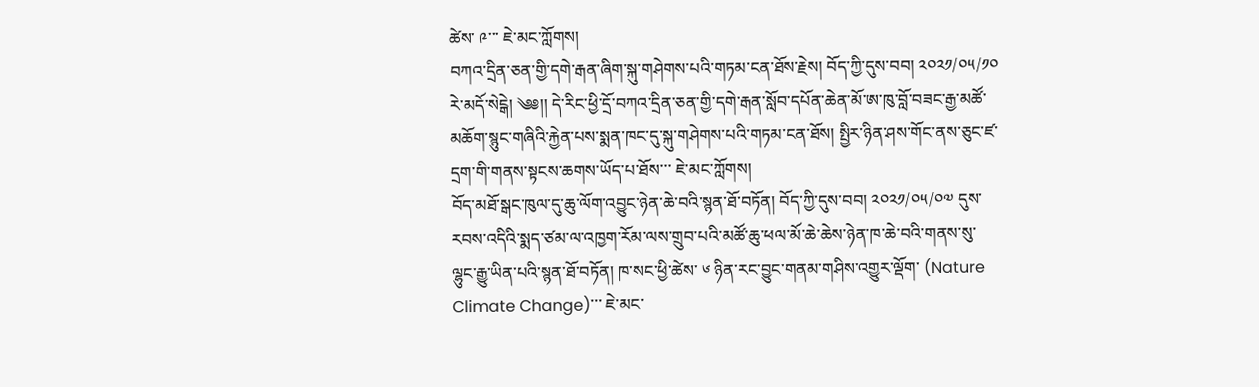ཚེས་ ༩་་་ ཇེ་མང་ཀློགས།
བཀའ་དྲིན་ཅན་གྱི་དགེ་རྒན་ཞིག་སྐུ་གཤེགས་པའི་གཏམ་ངན་ཐོས་རྗེས། བོད་ཀྱི་དུས་བབ། ༢༠༢༡/༠༥/༡༠ རེ་མདོ་སེངྒེ། ༄༅།། དེ་རིང་ཕྱི་དྲོ་བཀའ་དྲིན་ཅན་གྱི་དགེ་རྒན་སློབ་དཔོན་ཆེན་མོ་ཨ་ཁུ་བློ་བཟང་རྒྱ་མཚོ་མཆོག་སྙུང་གཞིའི་རྐྱེན་པས་སྨན་ཁང་དུ་སྐུ་གཤེགས་པའི་གཏམ་ངན་ཐོས། སྤྱིར་ཉིན་ཤས་གོང་ནས་ཅུང་ཛ་དྲག་གི་གནས་སྟངས་ཆགས་ཡོད་པ་ཐོས་་་ ཇེ་མང་ཀློགས།
བོད་མཐོ་སྒང་ཁུལ་དུ་ཆུ་ལོག་འབྱུང་ཉེན་ཆེ་བའི་སྙན་ཐོ་བཏོན། བོད་ཀྱི་དུས་བབ། ༢༠༢༡/༠༥/༠༧ དུས་རབས་འདིའི་སྨད་ཙམ་ལ་འཁྱག་རོམ་ལས་གྲུབ་པའི་མཚོ་ཆུ་ཕལ་མོ་ཆེ་ཆེས་ཉེན་ཁ་ཆེ་བའི་གནས་སུ་ལྷུང་རྒྱུ་ཡིན་པའི་སྙན་ཐོ་བཏོན། ཁ་སང་ཕྱི་ཚེས་ ༦ ཉིན་རང་བྱུང་གནམ་གཤིས་འགྱུར་ལྡོག་ (Nature Climate Change)་་་ ཇེ་མང་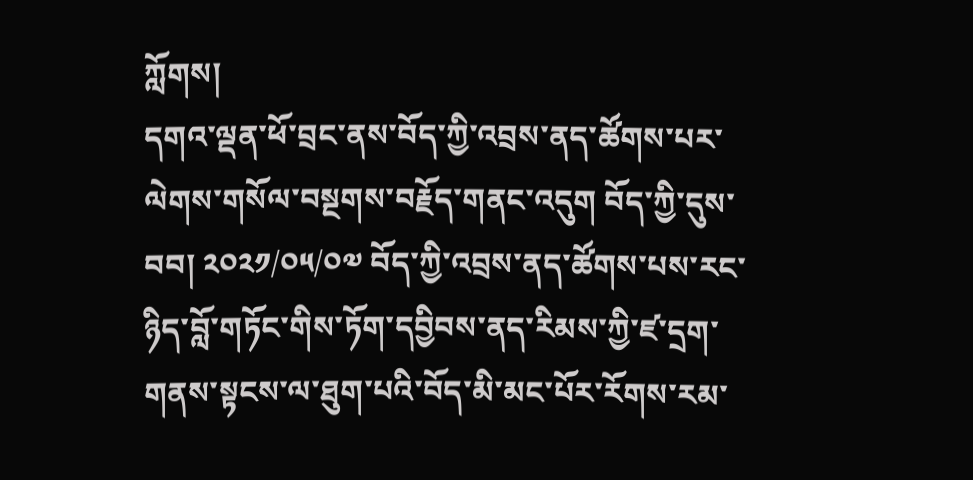ཀློགས།
དགའ་ལྡན་ཕོ་བྲང་ནས་བོད་ཀྱི་འབྲས་ནད་ཚོགས་པར་ལེགས་གསོལ་བསྔགས་བརྗོད་གནང་འདུག བོད་ཀྱི་དུས་བབ། ༢༠༢༡/༠༥/༠༧ བོད་ཀྱི་འབྲས་ནད་ཚོགས་པས་རང་ཉིད་བློ་གཏོང་གིས་ཏོག་དབྱིབས་ནད་རིམས་ཀྱི་ཛ་དྲག་གནས་སྟངས་ལ་ཐུག་པའི་བོད་མི་མང་པོར་རོགས་རམ་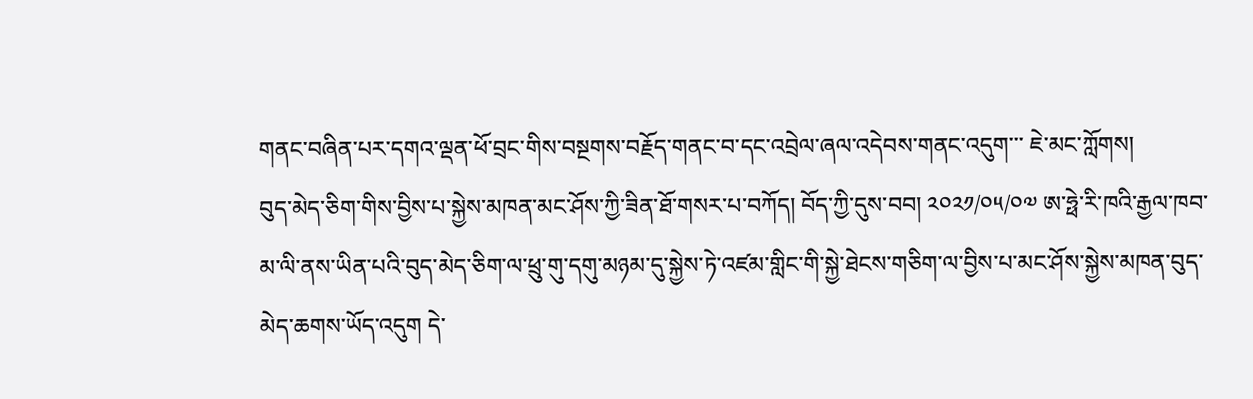གནང་བཞིན་པར་དགའ་ལྡན་ཕོ་བྲང་གིས་བསྔགས་བརྗོད་གནང་བ་དང་འབྲེལ་ཞལ་འདེབས་གནང་འདུག་་་ ཇེ་མང་ཀློགས།
བུད་མེད་ཅིག་གིས་བྱིས་པ་སྐྱེས་མཁན་མང་ཤོས་ཀྱི་ཟིན་ཐོ་གསར་པ་བཀོད། བོད་ཀྱི་དུས་བབ། ༢༠༢༡/༠༥/༠༧ ཨ་ཧྥེ་རི་ཁའི་རྒྱལ་ཁབ་མ་ལི་ནས་ཡིན་པའི་བུད་མེད་ཅིག་ལ་ཕྲུ་གུ་དགུ་མཉམ་དུ་སྐྱེས་ཏེ་འཛམ་གླིང་གི་སྐྱེ་ཐེངས་གཅིག་ལ་བྱིས་པ་མང་ཤོས་སྐྱེས་མཁན་བུད་མེད་ཆགས་ཡོད་འདུག དེ་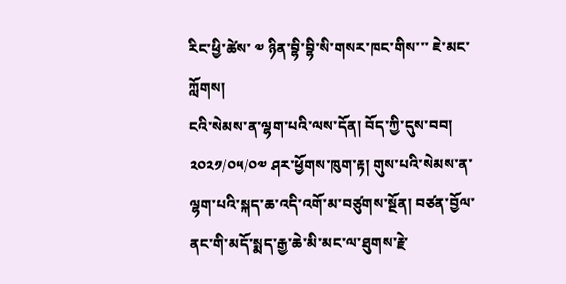རིང་ཕྱི་ཚེས་ ༧ ཉིན་བྷི་བྷི་སི་གསར་ཁང་གིས་་་ ཇེ་མང་ཀློགས།
ངའི་སེམས་ན་ལྷག་པའི་ལས་དོན། བོད་ཀྱི་དུས་བབ། ༢༠༢༡/༠༥/༠༧ ཤར་ཕྱོགས་ཁུག་རྟ། གུས་པའི་སེམས་ན་ལྷག་པའི་སྐད་ཆ་འདི་འགོ་མ་བཙུགས་སྔོན། བཙན་བྱོལ་ནང་གི་མདོ་སྨད་རྒྱ་ཆེ་མི་མང་ལ་ཐུགས་རྗེ་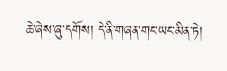ཆེ་ཞེས་ཞུ་དགོས། དེ་ནི་གཞན་གང་ཡང་མིན་ཏེ།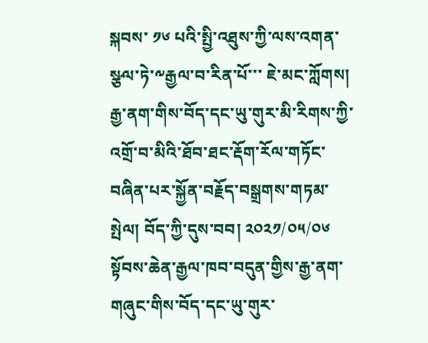སྐབས་ ༡༦ པའི་སྤྱི་འཐུས་ཀྱི་ལས་འགན་སྩལ་ཏེ་༸རྒྱལ་བ་རིན་པོ་་་ ཇེ་མང་ཀློགས།
རྒྱ་ནག་གིས་བོད་དང་ཡུ་གུར་མི་རིགས་ཀྱི་འགྲོ་བ་མིའི་ཐོབ་ཐང་རྡོག་རོལ་གཏོང་བཞིན་པར་སྐྱོན་བརྗོད་བསྒྲགས་གཏམ་སྤེལ། བོད་ཀྱི་དུས་བབ། ༢༠༢༡/༠༥/༠༦ སྟོབས་ཆེན་རྒྱལ་ཁབ་བདུན་གྱིས་རྒྱ་ནག་གཞུང་གིས་བོད་དང་ཡུ་གུར་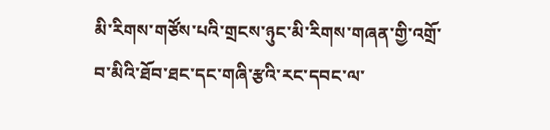མི་རིགས་གཙོས་པའི་གྲངས་ཉུང་མི་རིགས་གཞན་གྱི་འགྲོ་བ་མིའི་ཐོབ་ཐང་དང་གཞི་རྩའི་རང་དབང་ལ་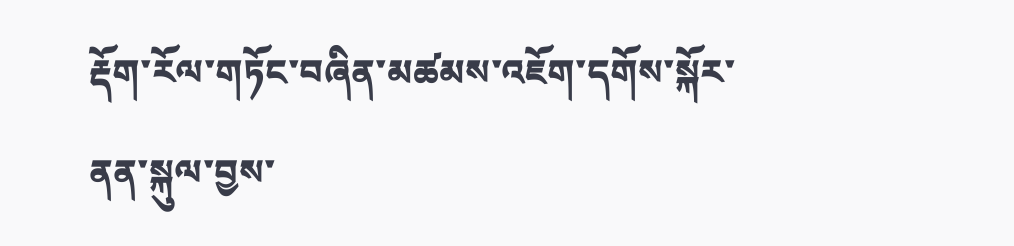རྡོག་རོལ་གཏོང་བཞིན་མཚམས་འཇོག་དགོས་སྐོར་ནན་སྐུལ་བྱས་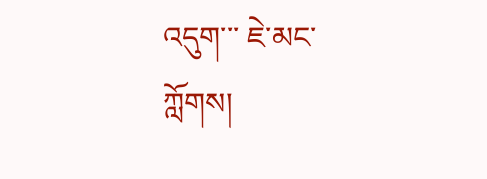འདུག་་་ ཇེ་མང་ཀློགས།